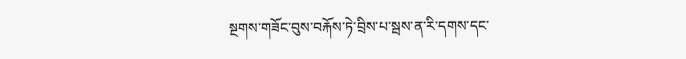སྔགས་གཟོང་བུས་བརྐོས་ཏེ་བྲིས་པ་སྦས་ན་རི་དགས་དང་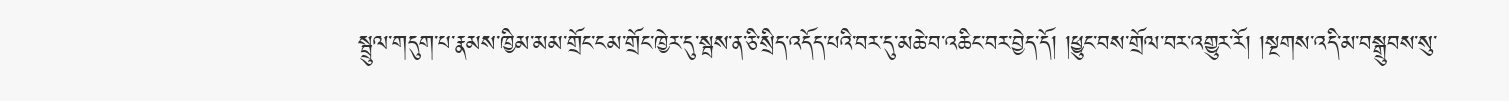སྦྲུལ་གདུག་པ་རྣམས་ཁྱིམ་མམ་གྲོང་ངམ་གྲོང་ཁྱེར་དུ་སྦས་ན་ཅི་སྲིད་འདོད་པའི་བར་དུ་མཆེ་བ་འཆིང་བར་བྱེད་དོ། །ཕྱུང་བས་གྲོལ་བར་འགྱུར་རོ། །སྔགས་འདི་མ་བསྒྲུབས་སུ་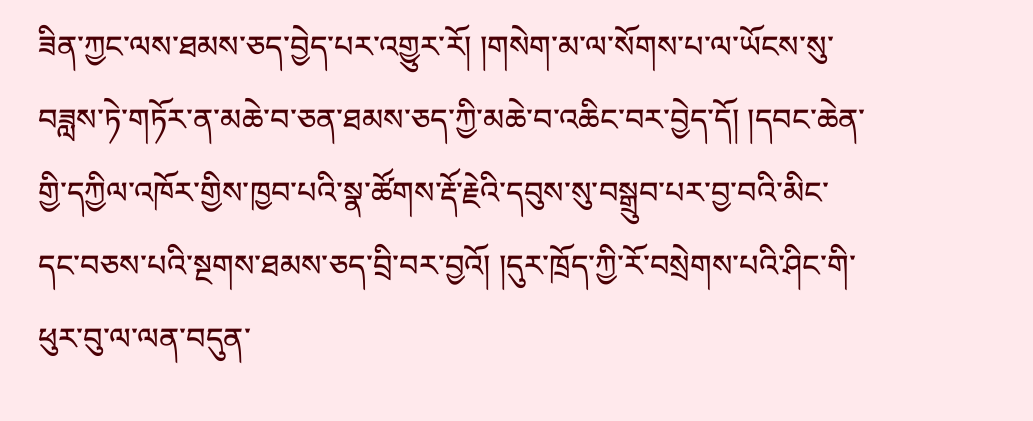ཟིན་ཀྱང་ལས་ཐམས་ཅད་བྱེད་པར་འགྱུར་རོ། །གསེག་མ་ལ་སོགས་པ་ལ་ཡོངས་སུ་བཟླས་ཏེ་གཏོར་ན་མཆེ་བ་ཅན་ཐམས་ཅད་ཀྱི་མཆེ་བ་འཆིང་བར་བྱེད་དོ། །དབང་ཆེན་གྱི་དཀྱིལ་འཁོར་གྱིས་ཁྱབ་པའི་སྣ་ཚོགས་རྡོ་རྗེའི་དབུས་སུ་བསྒྲུབ་པར་བྱ་བའི་མིང་དང་བཅས་པའི་སྔགས་ཐམས་ཅད་བྲི་བར་བྱའོ། །དུར་ཁྲོད་ཀྱི་རོ་བསྲེགས་པའི་ཤིང་གི་ཕུར་བུ་ལ་ལན་བདུན་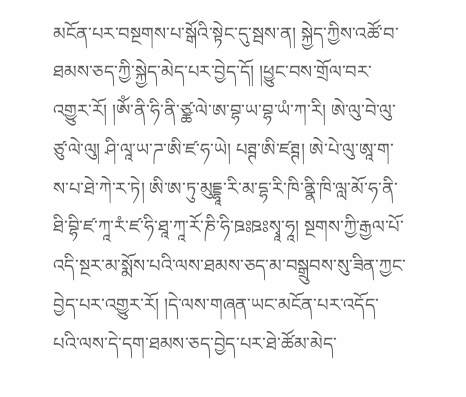མངོན་པར་བསྔགས་པ་སྒོའི་སྟེང་དུ་སྦས་ན། སྐྱེད་ཀྱིས་འཚོ་བ་ཐམས་ཅད་ཀྱི་སྐྱེད་མེད་པར་བྱེད་དོ། །ཕྱུང་བས་གྲོལ་བར་འགྱུར་རོ། །ཨོཾ་ནི་ཧི་ནི་ཙྪ་ལེ་ཨ་བྷ་ཡ་བྷ་ཡཾ་ཀ་རི། ཨེ་ལུ་བེ་ལུ་ཙུ་ལེ་ལུ། ཤི་ལཱ་ཡ་ཌ་ཨི་ཛ་ཧ་ཡེ། པཊྚ་ཨི་ཛཊྚ། ཨེ་པེ་ལུ་ཨཱ་ག་ས་པ་ཐེ་ཀེ་ར་ཏེ། ཨི་ཨ་ཏུ་མུདྡྷཱ་རི་མ་དྷ་རི་ཁི་ནྣི་ཁི་ལླ་མོ་ཧ་ནི་ཐི་བྷི་ཛ་ཀཱ་རཾ་ཛ་ཧི་ཐཱ་ཀཱ་རོ་ཎི་ཧི་ཋཿཋཿསྭཱ་ཧཱ། སྔགས་ཀྱི་རྒྱལ་པོ་འདི་སྔར་མ་སྨོས་པའི་ལས་ཐམས་ཅད་མ་བསྒྲུབས་སུ་ཟིན་ཀྱང་བྱེད་པར་འགྱུར་རོ། །དེ་ལས་གཞན་ཡང་མངོན་པར་འདོད་པའི་ལས་དེ་དག་ཐམས་ཅད་བྱེད་པར་ཐེ་ཚོམ་མེད་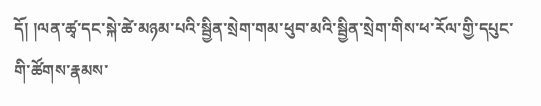དོ། །ལན་ཚྭ་དང་སྐེ་ཚེ་མཉམ་པའི་སྦྱིན་སྲེག་གམ་ཕུབ་མའི་སྦྱིན་སྲེག་གིས་ཕ་རོལ་གྱི་དཔུང་གི་ཚོགས་རྣམས་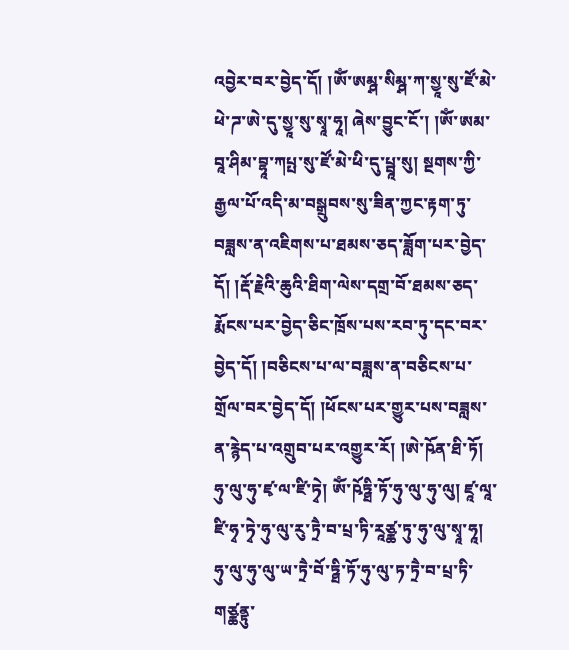འབྱེར་བར་བྱེད་དོ། །ཨོཾ་ཨམྴ་སིམྴ་ཀ་སྱཱ་སུ་ཛོ་མེ་ཕེ་ཌ་ཨེ་དུ་སྱཱ་སུ་སྭཱ་ཧཱ། ཞེས་བྱུང་ངོ་། །ཨོཾ་ཨམ་བཱ་ཤིམ་བྷཱ་ཀཔྤ་སུ་ཛོ་མེ་ཕི་དུ་པྦཱ་སུ། སྔགས་ཀྱི་རྒྱལ་པོ་འདི་མ་བསྒྲུབས་སུ་ཟིན་ཀྱང་རྟག་ཏུ་བཟླས་ན་འཇིགས་པ་ཐམས་ཅད་ཟློག་པར་བྱེད་དོ། །རྡོ་རྗེའི་ཆུའི་ཐིག་ལེས་དགྲ་བོ་ཐམས་ཅད་རྨོངས་པར་བྱེད་ཅིང་ཁྲོས་པས་རབ་ཏུ་དང་བར་བྱེད་དོ། །བཅིངས་པ་ལ་བཟླས་ན་བཅིངས་པ་གྲོལ་བར་བྱེད་དོ། །ཕོངས་པར་གྱུར་པས་བཟླས་ན་རྙེད་པ་འགྲུབ་པར་འགྱུར་རོ། །ཨེ་ཥོན་ཐི་ཏོ། ཧུ་ལུ་ཧུ་ཛྭ་ལ་ཛི་ཏྭེ། ཨོཾ་ཥོཏྠི་ཏོ་ཧུ་ལུ་ཧུ་ལུ། ཛཱ་ལཱ་ཛི་ཧྭ་ཏྭེ་ཧུ་ལུ་རུ་ཏྲཻ་བ་པྲ་ཏི་རཱཙྪ་ཏུ་ཧུ་ལུ་སྭཱ་ཧཱ། ཧུ་ལུ་ཧུ་ལུ་ཡ་ཏྲཻ་བོ་ཏྠི་ཏོ་ཧུ་ལུ་ཏ་ཏྲཻ་བ་པྲ་ཏི་གཙྪནྟུ་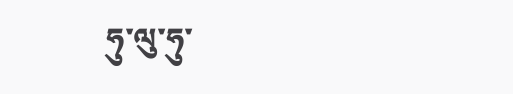ཧུ་ལུ་ཧུ་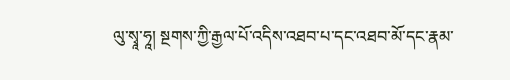ལུ་སྭཱ་ཧཱ། སྔགས་ཀྱི་རྒྱལ་པོ་འདིས་འཐབ་པ་དང་འཐབ་མོ་དང་རྣམ་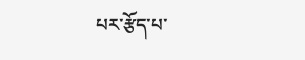པར་རྩོད་པ་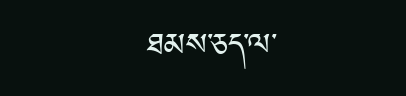ཐམས་ཅད་ལ་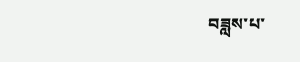བཟླས་པ་